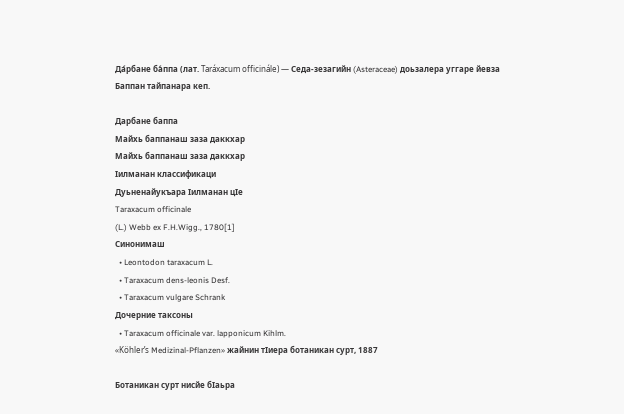Да́рбане ба́ппа (лат. Taráxacum officinále) — Седа-зезагийн (Asteraceae) доьзалера уггаре йевза Баппан тайпанара кеп.

Дарбане баппа
Майхь баппанаш заза даккхар
Майхь баппанаш заза даккхар
Ӏилманан классификаци
Дуьненайукъара Ӏилманан цӀе
Taraxacum officinale
(L.) Webb ex F.H.Wigg., 1780[1]
Синонимаш
  • Leontodon taraxacum L.
  • Taraxacum dens-leonis Desf.
  • Taraxacum vulgare Schrank
Дочерние таксоны
  • Taraxacum officinale var. lapponicum Kihlm.
«Köhler’s Medizinal-Pflanzen» жайнин тӀиера ботаникан сурт, 1887

Ботаникан сурт нисйе бӀаьра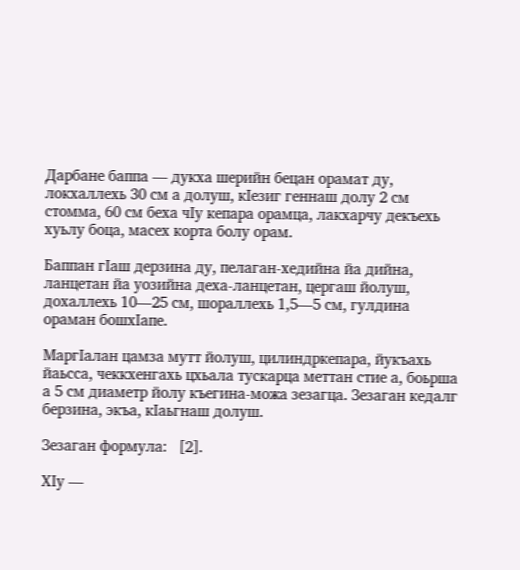Дарбане баппа — дукха шерийн бецан орамат ду, локхаллехь 30 см а долуш, кӀезиг геннаш долу 2 см стомма, 60 см беха чӀу кепара орамца, лакхарчу декъехь хуьлу боца, масех корта болу орам.

Баппан гӀаш дерзина ду, пелаган-хедийна йа дийна, ланцетан йа уозийна деха-ланцетан, цергаш йолуш, дохаллехь 10—25 см, шораллехь 1,5—5 см, гулдина ораман бошхӀапе.

МаргӀалан цамза мутт йолуш, цилиндркепара, йукъахь йаьсса, чеккхенгахь цхьала тускарца меттан стие а, боьрша а 5 см диаметр йолу къегина-можа зезагца. Зезаган кедалг берзина, экъа, кӀаьгнаш долуш.

Зезаган формула:   [2].

ХӀу —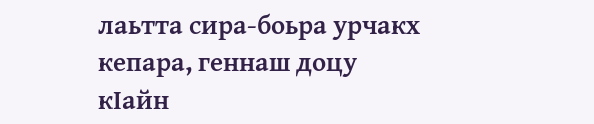лаьтта сира-боьра урчакх кепара, геннаш доцу кӀайн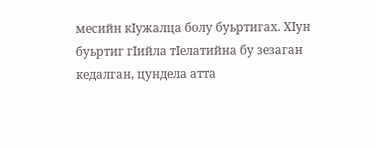месийн кӀужалца болу буьртигах. ХӀун буьртиг гӀийла тӀелатийна бу зезаган кедалган, цундела атта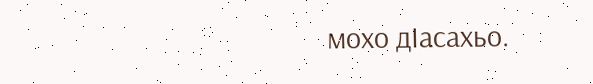мохо дӀасахьо.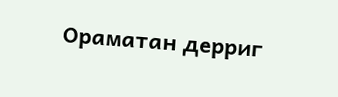Ораматан дерриг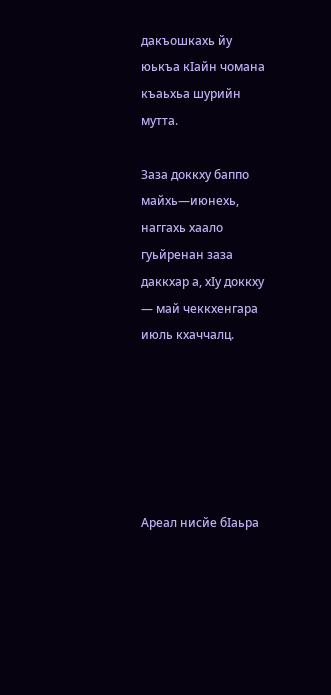дакъошкахь йу юькъа кӀайн чомана къаьхьа шурийн мутта.

Заза доккху баппо майхь—июнехь, наггахь хаало гуьйренан заза даккхар а, хӀу доккху — май чеккхенгара июль кхаччалц.






Ареал нисйе бӀаьра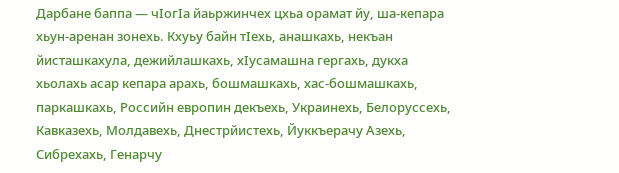Дарбане баппа — чӀогӀа йаьржинчех цхьа орамат йу, ша-кепара хьун-аренан зонехь. Кхуьу байн тӀехь, анашкахь, некъан йисташкахула, дежийлашкахь, хӀусамашна гергахь, дукха хьолахь асар кепара арахь, бошмашкахь, хас-бошмашкахь, паркашкахь, Российн европин декъехь, Украинехь, Белоруссехь, Кавказехь, Молдавехь, Днестрйистехь, Йуккъерачу Азехь, Сибрехахь, Генарчу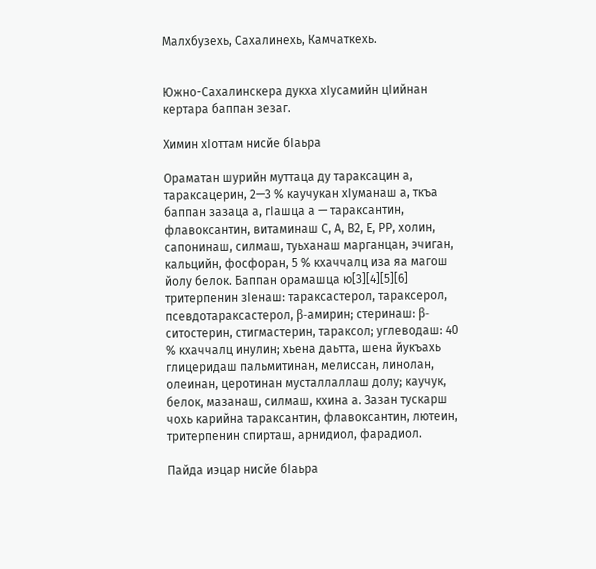Малхбузехь, Сахалинехь, Камчаткехь.


Южно-Сахалинскера дукха хӀусамийн цӀийнан кертара баппан зезаг.

Химин хӀоттам нисйе бӀаьра

Ораматан шурийн муттаца ду тараксацин а, тараксацерин, 2—3 % каучукан хӀуманаш а, ткъа баппан зазаца а, гӀашца а — тараксантин, флавоксантин, витаминаш С, А, В2, Е, РР, холин, сапонинаш, силмаш, туьханаш марганцан, эчиган, кальцийн, фосфоран, 5 % кхаччалц иза яа магош йолу белок. Баппан орамашца ю[3][4][5][6] тритерпенин зӀенаш: тараксастерол, тараксерол, псевдотараксастерол, β-амирин; стеринаш: β-ситостерин, стигмастерин, тараксол; углеводаш: 40 % кхаччалц инулин; хьена даьтта, шена йукъахь глицеридаш пальмитинан, мелиссан, линолан, олеинан, церотинан мусталлаллаш долу; каучук, белок, мазанаш, силмаш, кхина а. Зазан тускарш чохь карийна тараксантин, флавоксантин, лютеин, тритерпенин спирташ, арнидиол, фарадиол.

Пайда иэцар нисйе бӀаьра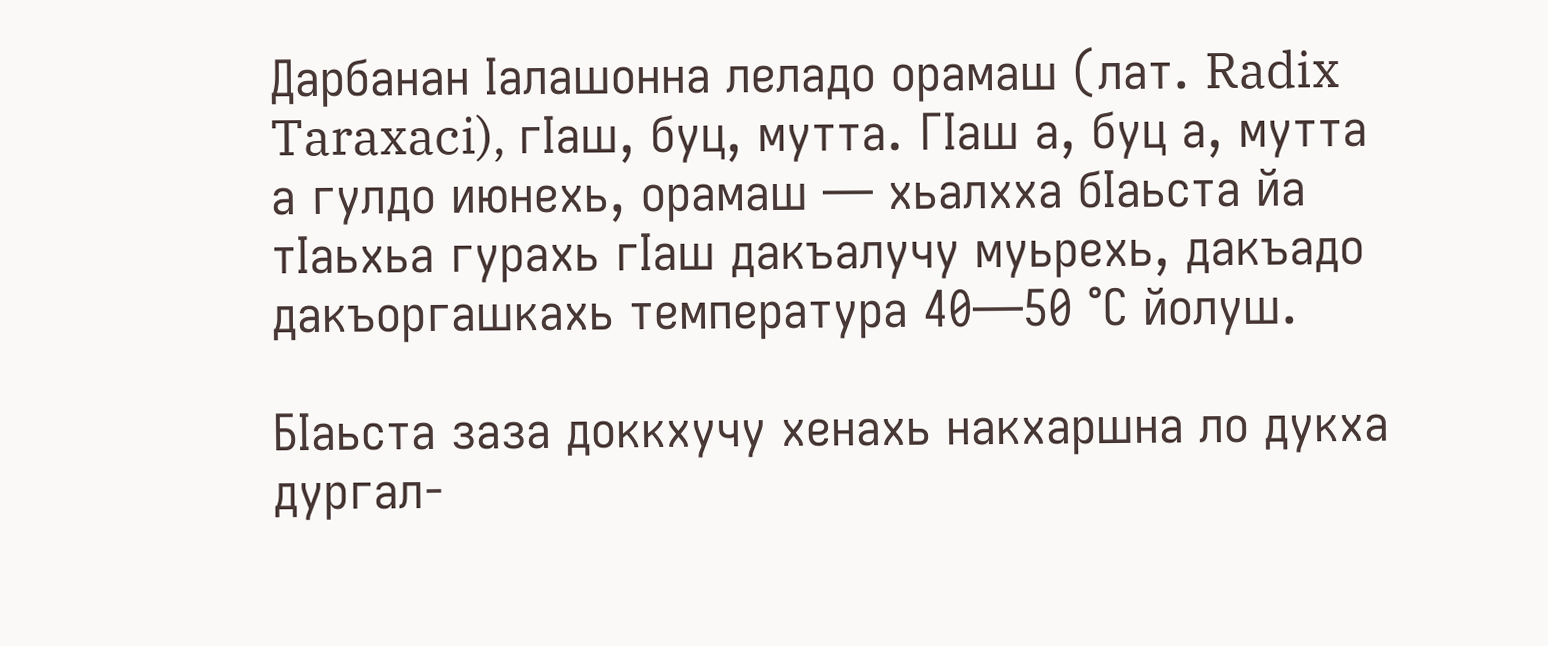Дарбанан Ӏалашонна леладо орамаш (лат. Radix Taraxaci), гӀаш, буц, мутта. ГӀаш а, буц а, мутта а гулдо июнехь, орамаш — хьалхха бӀаьста йа тӀаьхьа гурахь гӀаш дакъалучу муьрехь, дакъадо дакъоргашкахь температура 40—50 °С йолуш.

БӀаьста заза доккхучу хенахь накхаршна ло дукха дургал-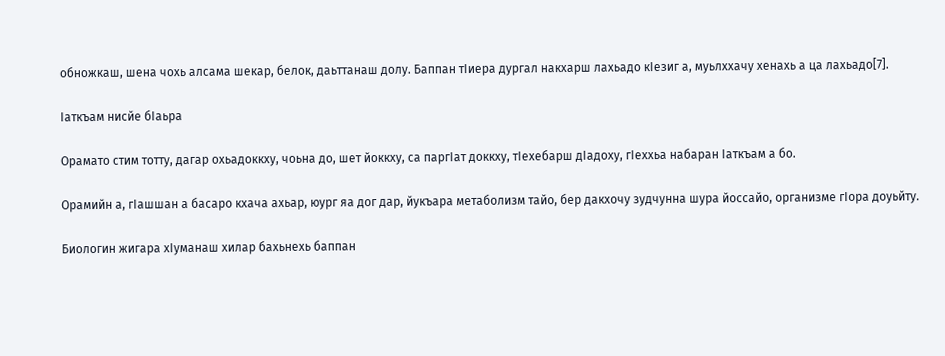обножкаш, шена чохь алсама шекар, белок, даьттанаш долу. Баппан тӀиера дургал накхарш лахьадо кӀезиг а, муьлххачу хенахь а ца лахьадо[7].

Ӏаткъам нисйе бӀаьра

Орамато стим тотту, дагар охьадоккху, чоьна до, шет йоккху, са паргӀат доккху, тӀехебарш дӀадоху, гӀеххьа набаран Ӏаткъам а бо.

Орамийн а, гӀашшан а басаро кхача ахьар, юург яа дог дар, йукъара метаболизм тайо, бер дакхочу зудчунна шура йоссайо, организме гӀора доуьйту.

Биологин жигара хӀуманаш хилар бахьнехь баппан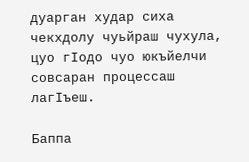дуарган худар сиха чекхдолу чуьйраш чухула, цуо гӀодо чуо юкъйелчи совсаран процессаш лагӀъеш.

Баппа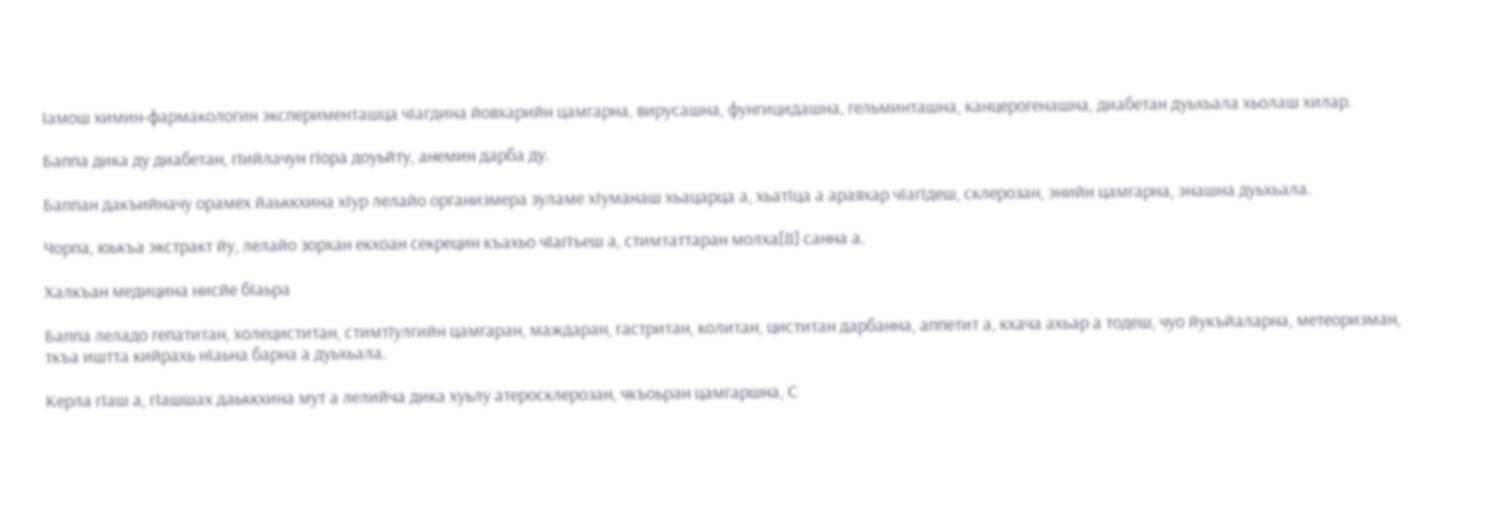Ӏамош химин-фармакологин эксперименташца чӀагдина йовхарийн цамгарна, вирусашна, фунгицидашна, гельминташна, канцерогенашна, диабетан дуьхьала хьолаш хилар.

Баппа дика ду диабетан, гӀийлачун гӀора доуьйту, анемин дарба ду.

Баппан дакъийначу орамех йаьккхина хӀур лелайо организмера зуламе хӀуманаш хьацарца а, хьатӀца а араяхар чӀагӀдеш, склерозан, энийн цамгарна, энашна дуьхьала.

Чорпа, юькъа экстракт йу, лелайо зорхан екхоан секрецин къахьо чӀагӀъеш а, стимтаттаран молха[8] санна а.

Халкъан медицина нисйе бӀаьра

Баппа леладо гепатитан, холециститан, стимтӀулгийн цамгаран, маждаран, гастритан, колитан, циститан дарбанна, аппетит а, кхача ахьар а тодеш, чуо йукъйаларна, метеоризман, ткъа иштта кийрахь нӀаьна барна а дуьхьала.

Керла гӀаш а, гӀашшах даьккхина мут а лелийча дика хуьлу атеросклерозан, чкъоьран цамгаршна, С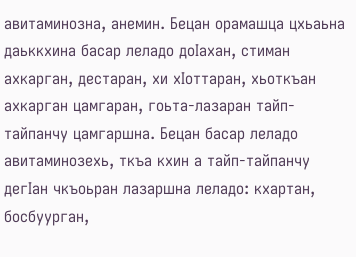авитаминозна, анемин. Бецан орамашца цхьаьна даьккхина басар леладо доӀахан, стиман ахкарган, дестаран, хи хӀоттаран, хьоткъан ахкарган цамгаран, гоьта-лазаран тайп-тайпанчу цамгаршна. Бецан басар леладо авитаминозехь, ткъа кхин а тайп-тайпанчу дегӀан чкъоьран лазаршна леладо: кхартан, босбуурган,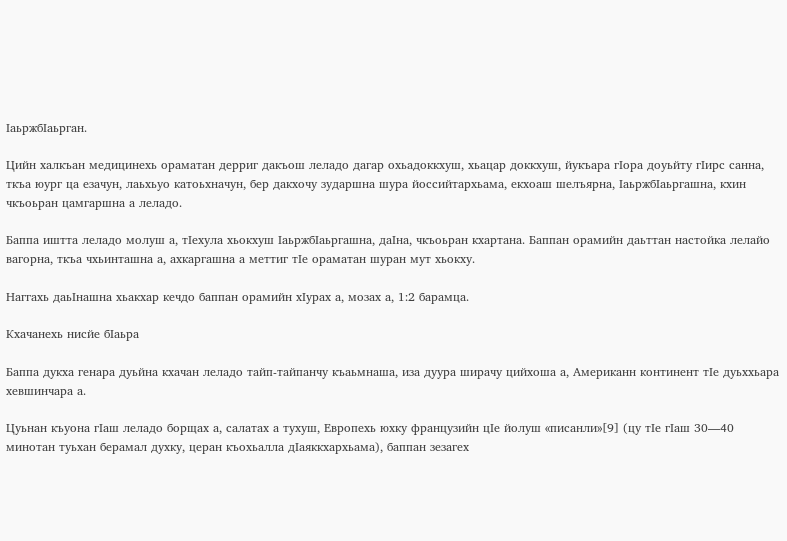ӀаьржбӀаьрган.

Цийн халкъан медицинехь ораматан дерриг дакъош леладо дагар охьадоккхуш, хьацар доккхуш, йукъара гӀора доуьйту гӀирс санна, ткъа юург ца езачун, лаьхьуо катоьхначун, бер дакхочу зударшна шура йоссийтархьама, екхоаш шелъярна, ӀаьржбӀаьргашна, кхин чкъоьран цамгаршна а леладо.

Баппа иштта леладо молуш а, тӀехула хьокхуш ӀаьржбӀаьргашна, даӀна, чкъоьран кхартана. Баппан орамийн даьттан настойка лелайо вагорна, ткъа чхьинташна а, ахкаргашна а меттиг тӀе ораматан шуран мут хьокху.

Наггахь даьӀнашна хьакхар кечдо баппан орамийн хӀурах а, мозах а, 1:2 барамца.

Кхачанехь нисйе бӀаьра

Баппа дукха генара дуьйна кхачан леладо тайп-тайпанчу къаьмнаша, иза дуура ширачу цийхоша а, Американн континент тӀе дуьххьара хевшинчара а.

Цуьнан къуона гӀаш леладо борщах а, салатах а тухуш, Европехь юхку французийн цӀе йолуш «писанли»[9] (цу тӀе гӀаш 30—40 минотан туьхан берамал духку, церан къохьалла дӀаяккхархьама), баппан зезагех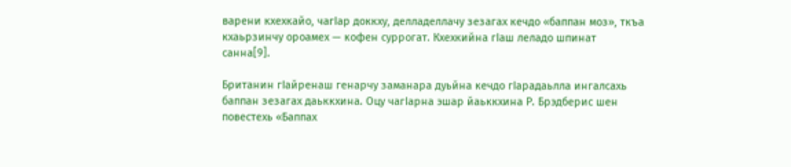варени кхехкайо, чагӀар доккху, делладеллачу зезагах кечдо «баппан моз», ткъа кхаьрзинчу ороамех — кофен суррогат. Кхехкийна гӀаш леладо шпинат санна[9].

Британин гӀайренаш генарчу заманара дуьйна кечдо гӀарадаьлла ингалсахь баппан зезагах даьккхина. Оцу чагӀарна эшар йаьккхина Р. Брэдберис шен повестехь «Баппах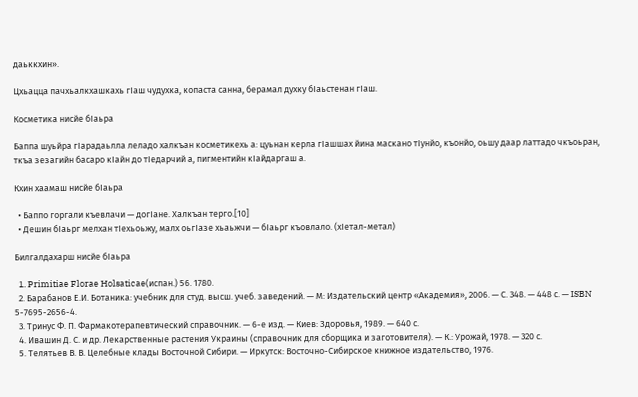даьккхин».

Цхьацца пачхьалкхашкахь гӀаш чудухка, копaста санна, берамал духку бӀаьстенан гӀаш.

Косметика нисйе бӀаьра

Баппа шуьйра гӀарадаьлла леладо халкъан косметикехь а: цуьнан керла гӀашшах йина маскано тӀунйо, къонйо, оьшу даар латтадо чкъоьран, ткъа зезагийн басаро кӀайн до тӀедарчий а, пигментийн кӀайдаргаш а.

Кхин хаамаш нисйе бӀаьра

  • Баппо горгали къевлачи — догӀане. Халкъан терго.[10]
  • Дешин бӀаьрг мелхан тӀехьоьжу, малх оьгӀазе хьаьжчи — бӀаьрг къовлало. (хӀетал-метал)

Билгалдахарш нисйе бӀаьра

  1. Primitiae Florae Holsaticae(испан.) 56. 1780.
  2. Барабанов Е.И. Ботаника: учебник для студ. высш. учеб. заведений. — М: Издательский центр «Академия», 2006. — С. 348. — 448 с. — ISBN 5-7695-2656-4.
  3. Тринус Ф. П. Фармакотерапевтический справочник. — 6-е изд. — Киев: Здоровья, 1989. — 640 с.
  4. Ивашин Д. С. и др. Лекарственные растения Украины (справочник для сборщика и заготовителя). — К.: Урожай, 1978. — 320 с.
  5. Телятьев В. В. Целебные клады Восточной Сибири. — Иркутск: Восточно-Сибирское книжное издательство, 1976.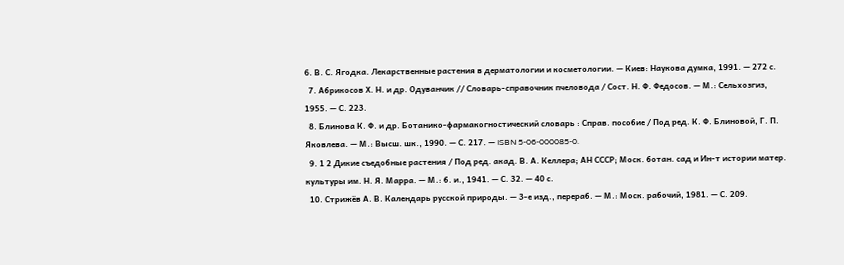6. В. С. Ягодка. Лекарственные растения в дерматологии и косметологии. — Киев: Наукова думка, 1991. — 272 с.
  7. Абрикосов Х. Н. и др. Одуванчик // Словарь-справочник пчеловода / Сост. Н. Ф. Федосов. — М.: Сельхозгиз, 1955. — С. 223.
  8. Блинова К. Ф. и др. Ботанико-фармакогностический словарь : Справ. пособие / Под ред. К. Ф. Блиновой, Г. П. Яковлева. — М.: Высш. шк., 1990. — С. 217. — ISBN 5-06-000085-0.
  9. 1 2 Дикие съедобные растения / Под ред. акад. В. А. Келлера; АН СССР; Моск. ботан. сад и Ин-т истории матер. культуры им. Н. Я. Марра. — М.: б. и., 1941. — С. 32. — 40 с.
  10. Стрижёв А. В. Календарь русской природы. — 3-е изд., перераб. — М.: Моск. рабочий, 1981. — С. 209.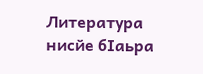Литература нисйе бӀаьра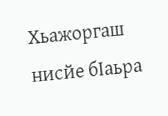Хьажоргаш нисйе бӀаьра